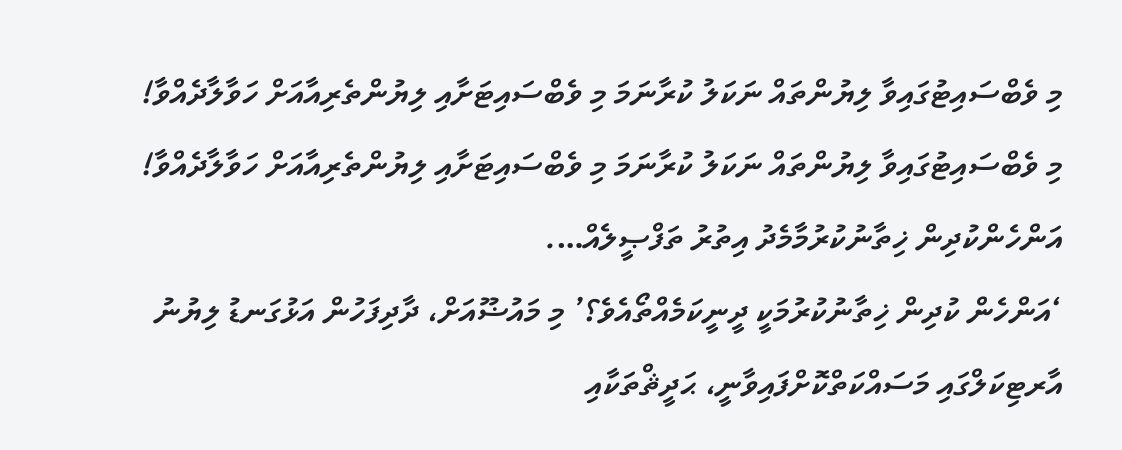މި ވެބްސައިޓުގައިވާ ލިޔުންތައް ނަކަލު ކުރާނަމަ މި ވެބްސައިޓަށާއި ލިޔުންތެރިއާއަށް ހަވާލާދެއްވާ!
މި ވެބްސައިޓުގައިވާ ލިޔުންތައް ނަކަލު ކުރާނަމަ މި ވެބްސައިޓަށާއި ލިޔުންތެރިއާއަށް ހަވާލާދެއްވާ!
އަންހެންކުދިން ޚިތާނުކުރުމާމެދު އިތުރު ތަފްޞީލެއް….
‘އަންހެން ކުދިން ޚިތާނުކުރުމަކީ ދީނީކަމެއްތޯއެވެ؟’ މި މައުޟޫއަށް، ދާދިފަހުން އަޅުގަނޑު ލިޔުނު އާރޓިކަލްގައި މަސައްކަތްކޮށްފައިވާނީ، ޙަދީޘްތަކާއި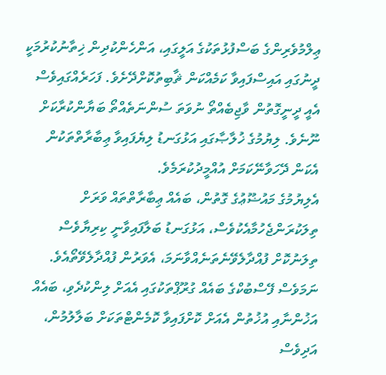ޢިލްމުވެރިންގެ ބަސްފުޅުތަކުގެ އަލީގައި، އަންހެންކުދިން ޚިތާނުކުރުމަކީ ދީނުގައި އައިސްފައިވާ ކަމެއްކަން ޘާބިތުކޮށްދޭށެވެ. ފަހަރެއްގައިވެސް އެއީ ދީނީގޮތުން ވާޖިބެއްތޯ ނުވަތަ ސުންނަތެއްތޯ ބަޔާންކުރާކަށް ނޫނެވެ. ލިޔުމުގެ ޚުލާޞާގައި އަޅުގަނޑު ލިޔެފައިވާ ޢިބާރާތްތަކުން އެކަން ދޭހަވާނޭކަމަށް އުއްމީދުކުރަމެވެ.
އެލިޔުމުގެ މައުޟޫޢުގެ ގޮތުން، ބައެއް ޢިބާރާތްތައް ވަރަށް ތިލަކުރަންޖެހުމާއެކުވެސް، އަޅުގަނޑު ބަލާފައިވާނީ ކިރިޔާވެސް ތިލަނުކޮށް ފުއްދާލެވޭނެތަނެއްވާނަމަ، އެވަރުން ފުއްދާލެވޭތޯއެވެ. ނަމަވެސް ފޭސްބުކްގެ ބައެއް ގުރޫޕްތަކުގައި އެއަށް ލިންކުދެވި، ބައެއް އަޚުންނާއި އުޚުތުން އެއަށް ކޮށްފައިވާ ކޮމެންޓްތަކަށް ބަލާލުމުން، އަދިވެސް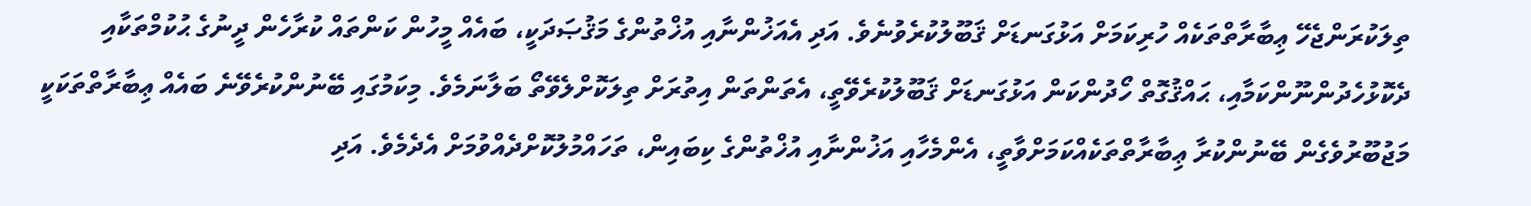ތިލަކުރަންޖެހޭ ޢިބާރާތްތަކެއް ހުރިކަމަށް އަޅުގަނޑަށް ޤަބޫލުކުރެވުނެވެ. އަދި އެއަޚުންނާއި އުޚްތުންގެ މަޤުޞަދަކީ، ބައެއް މީހުން ކަންތައް ކުރާހެން ދީނުގެ ޙުކުމްތަކާއި ދެކޮޅުހެދުންނޫންކަމާއި، ޙައްޤުގޮތް ހޯދުންކަން އަޅުގަނޑަށް ޤަބޫލުކުރެވޭތީ، އެތަންތަން އިތުރަށް ތިލަކޮށްލެވޭތޯ ބަލާނަމެވެ. މިކަމުގައި ބޭނުންކުރެވޭނެ ބައެއް ޢިބާރާތްތަކަކީ މަޖުބޫރުވެގެން ބޭނުންކުރާ ޢިބާރާތްތަކެއްކަމަށްވާތީ، އެންމެހާއި އަޚުންނާއި އުޚްތުންގެ ކިބައިން، ތަހައްމުލުކޮށްދެއްވުމަށް އެދެމެވެ. އަދި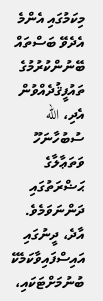މިކަމުގައި އެންމެ އެދެވޭ ބަސްތައް ބޭނުންކުރުމުގެ ތައުފީޤުދެއްވުން އެދި، الله ސުބުހާނަހޫ ވަތަޢާލާގެ ޙަޟްރަތުގައި ދަންނަވަމެވެ.
އާދެ، ދީނުގައި އައިސްފައިވާކަމެކޭ ބުނުމަށްޓަކައި،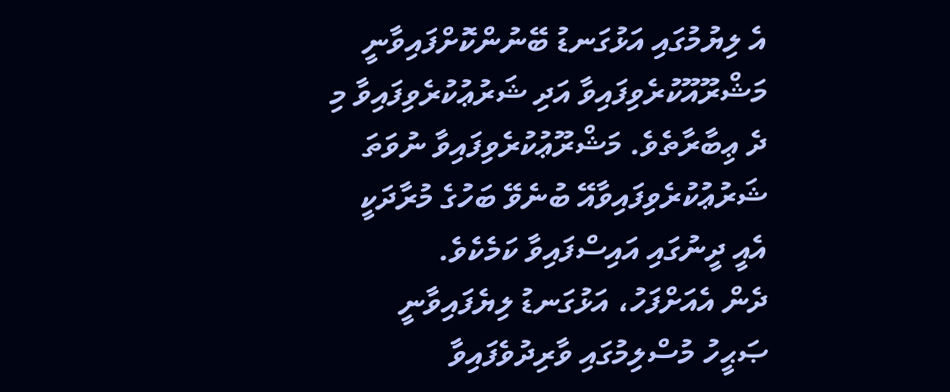އެ ލިޔުމުގައި އަޅުގަނޑު ބޭނުންކޮށްފައިވާނީ މަޝްރޫއޫކުރެވިފައިވާ އަދި ޝަރުޢުކުރެވިފައިވާ މި ދެ ޢިބާރާތެވެ. މަޝްރޫޢުކުރެވިފައިވާ ނުވަތަ ޝަރުޢުކުރެވިފައިވާއޭ ބުނެވޭ ބަހުގެ މުރާދަކީ އެއީ ދީނުގައި އައިސްފައިވާ ކަމެކެވެ.
ދެން އެއަށްފަހު، އަޅުގަނޑު ލިޔެފައިވާނީ ޞަޙީހު މުސްލިމުގައި ވާރިދުވެފައިވާ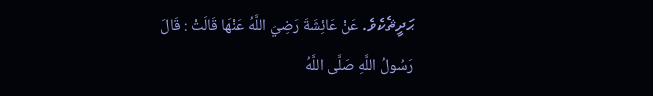ޙަދީޘެކެވެ. عَنْ عَائِشَةَ رَضِيَ اللَّهُ عَنْهَا قَالَتْ : قَالَ رَسُولُ اللَّهِ صَلَّى اللَّهُ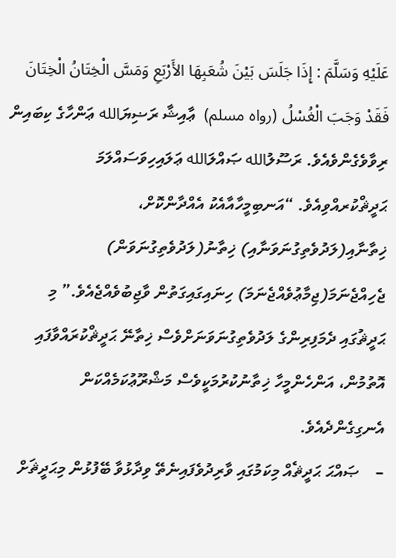عَلَيْهِ وَسَلَّمَ : إِذَا جَلَسَ بَيْنَ شُعَبِهَا الأَرْبَعِ وَمَسَّ الْخِتَانُ الْخِتَانَ فَقَدْ وَجَبَ الْغُسْلُ (رواه مسلم)  ޢާއިޝާ ރަޟިޔަالله ޢަންހާގެ ކިބައިން ރިވާވެގެންވެއެވެ. ރަސޫލުالله ޞައްލަالله ޢަލައިހިވަސައްލަމަ ޙަދީޘްކުރއްވިއެވެ. “އަނބިމީހާއާއެކު އެއްދާންކޮށް، ޚިތާނާއި(ލަދުވެތިގުނަވަނާއި) ޚިތާނު(ލަދުވެތިގުނަވަން) ޖެހިއްޖެނަމަ(ޖިމާޢުވެއްޖެނަމަ) ހިނައިގައިގަތުން ވާޖިބުވެއްޖެއެވެ.” މި ޙަދީޘުގައި ދެމަފިރިންގެ ލަދުވެތިގުނަވަނަށްވެސް ޚިތާނޭ ޙަދީޘްކުރައްވާފައި އޮތުމުން، އަންހެންމީހާ ޚިތާނުކުރުމަކީވެސް މަޝްރޫޢުކަމެއްކަން އެނގިގެންދެއެވެ.
–    ޞައްޙަ ޙަދީޘެއް މިކަމުގައި ވާރިދުވެފައިނެތޭ ވިދާޅުވާ ބޭފުޅުން މިޙަދީޘަށް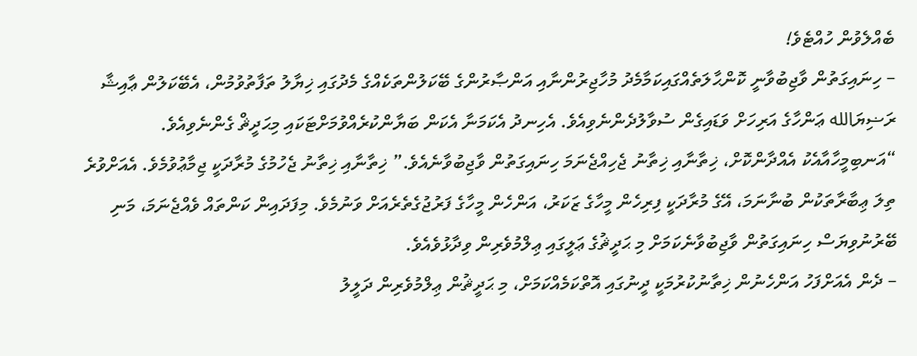ބެއްލެވުން ހުއްޓެވެ!
– ހިނައިގަތުން ވާޖިބުވާނީ ކޮންޙާލަތެއްގައިކަމާމެދު މުހާޖިރުންނާއި އަންޞާރުންގެ ބޭކަލުންތަކެއްގެ މެދުގައި ޚިޔާލު ތަފާތުވުމުން، އެބޭކަލުން ޢާއިޝާ ރަޟިޔަالله ޢަންހާގެ އަރިހަށް ވަޑައިގެން ސުވާލުދެންނެވިއެވެ. އެހިނދު އެކަމަނާ އެކަން ބަޔާންކުރެއްވުމަށްޓަކައި މިޙަދީޘް ގެންނެވިއެވެ. “އަނބިމީހާއާއެކު އެއްދާންކޮށް، ޚިތާނާއި ޚިތާނު ޖެހިއްޖެނަމަ ހިނައިގަތުން ވާޖިބުވާނެއެވެ.” ޚިތާނާއި ޚިތާނު ޖެހުމުގެ މުރާދަކީ ޖިމާޢުވުމެވެ. އެއަށްވުރެ ތިލަ ޢިބާރާތަކުން ބުނާނަމަ، އޭގެ މުރާދަކީ ފިރިހެން މީހާގެ ޒަކަރު، އަންހެން މީހާގެ ފަރުޖުގެތެރެއަށް ވަނުމެވެ. މިފަދައިން ކަންތައް ވެއްޖެނަމަ، މަނި ބޭރުނުވިޔަސް ހިނައިގަތުން ވާޖިބުވާނެކަމަށް މި ޙަދީޘުގެ ޢަލީގައި ޢިލްމުވެރިން ވިދާޅުވެއެވެ.
– ދެން އެއަށްފަހު އަންހެނުން ޚިތާނުކުރުމަކީ ދީނުގައި އޮތްކަމެއްކަމަށް، މި ޙަދީޘުން ޢިލްމުވެރިން ދަލީލު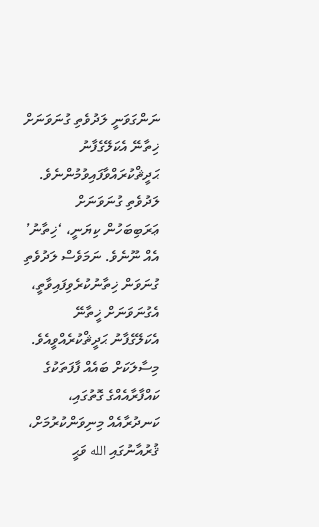ނަންގަވަނީ ލަދުވެތި ގުނަވަނަށް ޚިތާނޭ އެކަލޭގެފާނު ޙަދީޘްކުރައްވާފައިވުމުންނެވެ. ލަދުވެތި ގުނަވަނަށް ޢަރަބިބަހުން ކިޔަނީ، ‘ޚިތާނު’ އެއް ނޫނެވެ. ނަމަވެސް ލަދުވެތި ގުނަވަން ޚިތާނުކުރެވިފައިވާތީ، އެގުނަވަނަށް ޚީތާނޭ އެކަލޭގެފާނު ޙަދީޘްކުރެއްވީއެވެ. މިސާލަކަށް ބައެއް ފާފަތަކުގެ ކައްފާރާއެއްގެ ގޮތުގައި، ކަނދުރާއެއް މިނިވަންކުރުމަށް، ޤުރުއާނުގައި الله ވަޙީ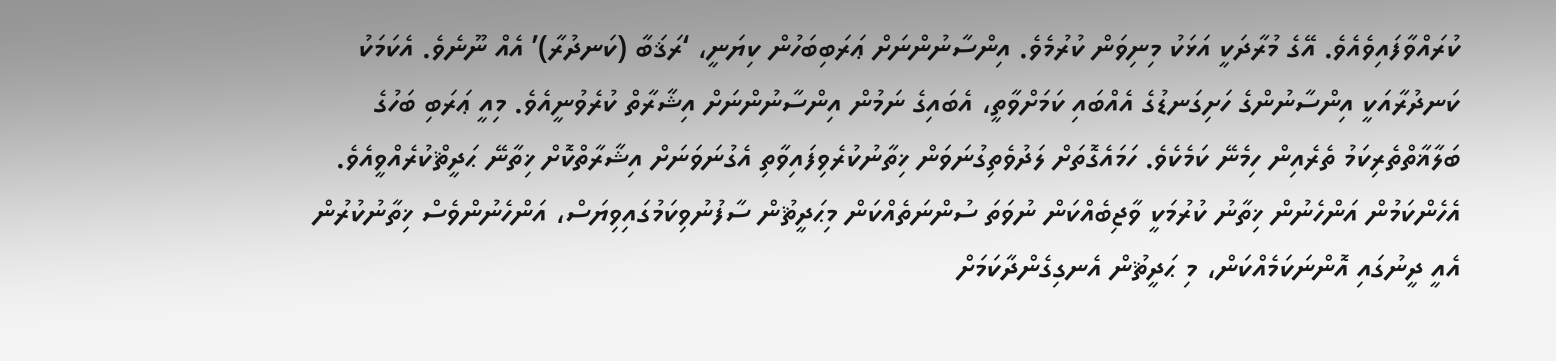ކުރައްވާފައިވެއެވެ. އޭގެ މުރާދަކީ އަޅަކު މިނިވަން ކުރުމެވެ. އިންސާނުންނަށް ޢަރަބިބަހުން ކިޔަނީ، ‘ރަޤަބާ (ކަނދުރާ)’ އެއް ނޫނެވެ. އެކަމަކު ކަނދުރާއަކީ އިންސާނުންގެ ހަށިގަނޑުގެ އެއްބައި ކަމަށްވާތީ، އެބައިގެ ނަމުން އިންސާނުންނަށް އިޝާރާތް ކުރެވުނީއެވެ. މިއީ ޢަރަބި ބަހުގެ ބަލާޣާތްތެރިކަމު ތެރެއިން ހިމެނޭ ކަމެކެވެ. ހަމައެގޮތަށް ލަދުވެތިގުނަވަން ޚިތާނުކުރެވިފައިވާތި އެގުނަވަނަށް އިޝާރާތްކޮށް ޚިތާނޭ ޙަދީޘްކުރެއްވީއެވެ. އެހެންކަމުން އަންހެނުން ޚިތާނު ކުރުމަކީ ވާޖިބެއްކަން ނުވަތަ ސުންނަތެއްކަން މިޙަދީޘުން ސާފުނުވިކަމުގައިވިޔަސް، އަންހެނުންވެސް ޚިތާނުކުރުން އެއީ ދީނުގައި އޮންނަކަމެއްކަން، މި ޙަދީޘުން އެނގިގެންދާކަމަށް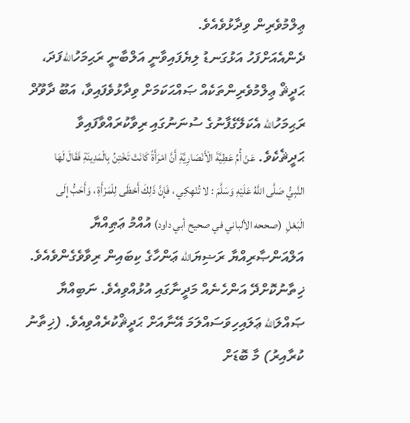ޢިލްމުވެރިން ވިދާޅުވެއެވެ.
ދެންއެއަށްފަހު އަޅުގަނޑު ލިޔެފައިވާނީ އަލްބާނީ ރަޙިމަހުاللهފަދަ، ޙަދީޘް ޢިލްމުވެރިންތަކެއް ޞައްޙަކަމަށް ވިދާޅުވެފައިވާ، އަބޫ ދާވޫދް ރަޙިމަހުالله އެކަލޭގެފާނުގެ ސުނަނުގައި ރިވާކުރައްވާފައިވާ ޙަދީޘެކެވެ. عَنْ أُمِّ عَطِيَّةَ الْأَنْصَارِيَّةِ أَنَّ امْرَأَةً كَانَتْ تَخْتِنُ بِالْمَدِينَةِ فَقَالَ لَهَا النَّبِيُّ صَلَّى اللَّهُ عَلَيْهِ وَسَلَّمَ : لا تُنْهِكِي ، فَإِنَّ ذَلِكَ أَحْظَى لِلْمَرْأَةِ ، وَأَحَبُّ إِلَى الْبَعْلِ  (صححه الألباني في صحيح أبي داود) އުއްމު ޢަޠިއްޔާ އަލްއަންޞާރިއްޔާ ރަޟިޔަالله ޢަންހާގެ ކިބައިން ރިވާވެގެންވެއެވެ. ޚިތާނުކޮށްދޭ އަންހެނެއް މަދީނާގައި އުޅުއްވިއެވެ. ނަބިއްޔާ ޞައްލަالله ޢަލައިހިވަސައްލަމަ އޭނާއަށް ޙަދީޘްކުރެއްވިއެވެ. (ޚިތާނު ކުރާއިރު) މާ ބޮޑަށް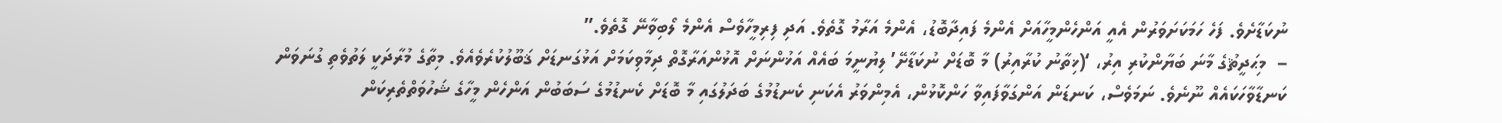ނުކަޑާށެވެ. ފަހެ ހަމަކަށަވަރުން އެއީ އަންހެންމީހާއަށް އެންމެ ފައިދާބޮޑު، އެންމެ އަރާމު ގޮތެވެ. އަދި ފިރިމީހާވެސް އެންމެ ލޯބިވާނޭ ގޮތެވެ.”
–  މިޙަދީޘުގެ މާނަ ބަޔާންކުރި އިރު، ‘(ޚިތާނު ކުރާއިރު) މާ ބޮޑަށް ނުކަޑާށޭ’ ލިޔުނީމަ ބައެއް އަޚުންނަށް އޮޅުންއަރާގޮތް ދިމާވިކަމަށް އަޅުގަނޑަށް ޤަބޫލުކުރެވެއެވެ. މިތާގެ މުރާދަކީ ލަތުވެތި ގުނަވަން ކަނޑާވާހަކައެއް ނޫނެވެ. ނަމަވެސް، ކަނޑަން އަންގަވާފައިވާ ހަންކޮޅުން، އެމިންވަރު އެކަނި ކެނޑުމުގެ ބަދަލުގައި މާ ބޮޑަށް ކެނޑުމުގެ ސަބަބުން އަންހެން މީހާގެ ޝަހުވަތްތެރިކަން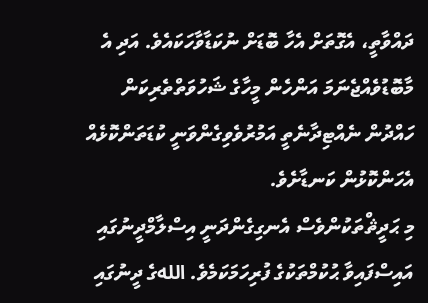ދައްވާތީ، އެގޮތަށް އެހާ ބޮޑަށް ނުކަޑާވާހަކައެވެ. އަދި އެ މާބޮޑުވެއްޖެނަމަ އަންހެން މީހާގެ ޝަހުވަތްތެރިކަން ހައްދުން ނެއްޓިދާނެތީ އަމުރުވެވިގެންވަނީ ކުޑަތަންކޮޅެއް އެހަންކޮޅުން ކަނޑާށެވެ.
މި ޙަދީޘްތަކުންވެސް އެނގިގެންދަނީ އިސްލާމްދީނުގައި އައިސްފައިވާ ޙުކުމްތަކުގެ ފުރިހަމަކަމެވެ. اللهގެ ދީނުގައި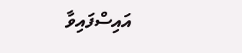އައިސްފައިވާ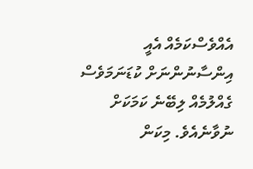އެއްވެސްކަމެއް އެއީ އިންސާނުންނަށް ކުޑަނަމަވެސް ގެއްލުމެއް ލިބޭނެ ކަމަކަށް ނުވާނެއެވެ. މިކަން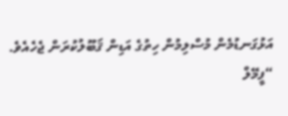އަޅުގަނޑުމެން މުސްލިމުން ހިތުގެ އަޑިން ޤަބޫލުކުރަން ޖެހެއެވެ.
“ފީމޭލް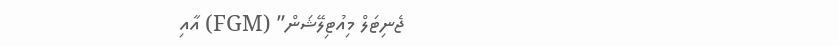ޖެނިޓަލް މިއުޓިލޭޝަން” (FGM) އާއި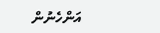އަންހެނުން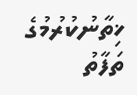ޚިތާނުކުރުމުގެ ތަފާތު